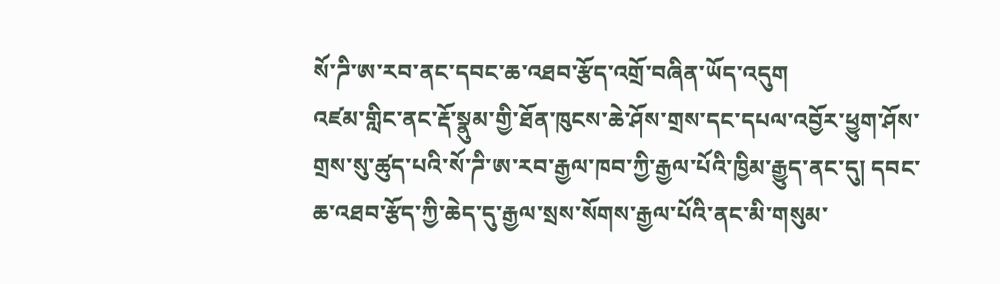སོ་ཌི་ཨ་རབ་ནང་དབང་ཆ་འཐབ་རྩོད་འགྲོ་བཞིན་ཡོད་འདུག
འཛམ་གླིང་ནང་རྡོ་སྣུམ་གྱི་ཐོན་ཁུངས་ཆེ་ཤོས་གྲས་དང་དཔལ་འབྱོར་ཕྱུག་ཤོས་གྲས་སུ་ཚུད་པའི་སོ་ཌི་ཨ་རབ་རྒྱལ་ཁབ་ཀྱི་རྒྱལ་པོའི་ཁྱིམ་རྒྱུད་ནང་དུ། དབང་ཆ་འཐབ་རྩོད་ཀྱི་ཆེད་དུ་རྒྱལ་སྲས་སོགས་རྒྱལ་པོའི་ནང་མི་གསུམ་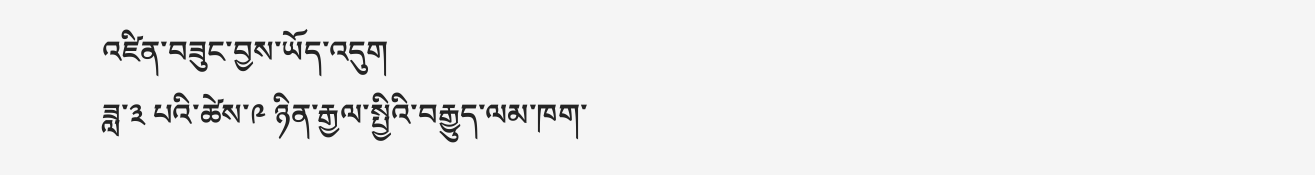འཛིན་བཟུང་བྱས་ཡོད་འདུག
ཟླ་༣ པའི་ཚེས་༩ ཉིན་རྒྱལ་སྤྱིའི་བརྒྱུད་ལམ་ཁག་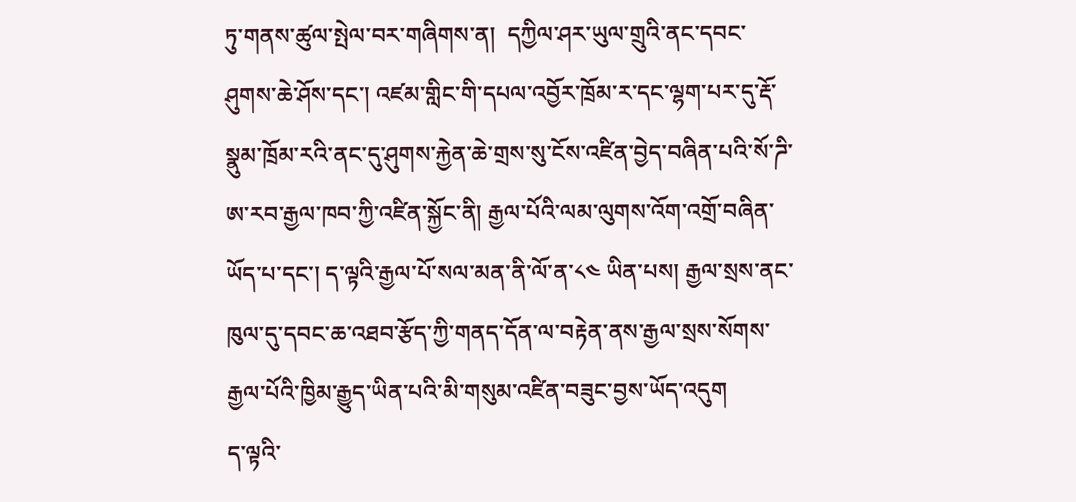ཏུ་གནས་ཚུལ་སྤེལ་བར་གཞིགས་ན།  དཀྱིལ་ཤར་ཡུལ་གྲུའི་ནང་དབང་ཤུགས་ཆེ་ཤོས་དང་། འཛམ་གླིང་གི་དཔལ་འབྱོར་ཁྲོམ་ར་དང་ལྷག་པར་དུ་རྡོ་སྣུམ་ཁྲོམ་རའི་ནང་དུ་ཤུགས་རྐྱེན་ཆེ་གྲས་སུ་ངོས་འཛིན་བྱེད་བཞིན་པའི་སོ་ཌི་ཨ་རབ་རྒྱལ་ཁབ་ཀྱི་འཛིན་སྐྱོང་ནི། རྒྱལ་པོའི་ལམ་ལུགས་འོག་འགྲོ་བཞིན་ཡོད་པ་དང་། ད་ལྟའི་རྒྱལ་པོ་སལ་མན་ནི་ལོ་ན་༨༤ ཡིན་པས། རྒྱལ་སྲས་ནང་ཁུལ་དུ་དབང་ཆ་འཐབ་རྩོད་ཀྱི་གནད་དོན་ལ་བརྟེན་ནས་རྒྱལ་སྲས་སོགས་རྒྱལ་པོའི་ཁྱིམ་རྒྱུད་ཡིན་པའི་མི་གསུམ་འཛིན་བཟུང་བྱས་ཡོད་འདུག
ད་ལྟའི་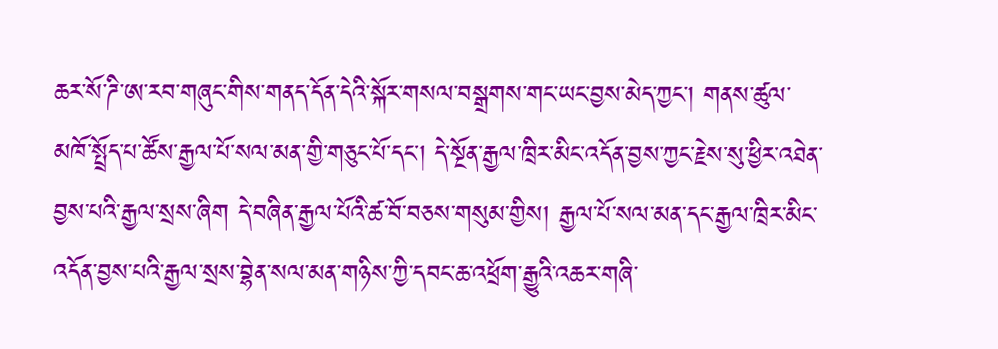ཆར་སོ་ཌི་ཨ་རབ་གཞུང་གིས་གནད་དོན་དེའི་སྐོར་གསལ་བསྒྲགས་གང་ཡང་བྱས་མེད་ཀྱང་། གནས་ཚུལ་མཁོ་སྤྲོད་པ་ཚོས་རྒྱལ་པོ་སལ་མན་གྱི་གཅུང་པོ་དང་། དེ་སྔོན་རྒྱལ་ཁྲིར་མིང་འདོན་བྱས་ཀྱང་རྗེས་སུ་ཕྱིར་འཐེན་བྱས་པའི་རྒྱལ་སྲས་ཞིག དེ་བཞིན་རྒྱལ་པོའི་ཚ་བོ་བཅས་གསུམ་གྱིས། རྒྱལ་པོ་སལ་མན་དང་རྒྱལ་ཁྲིར་མིང་འདོན་བྱས་པའི་རྒྱལ་སྲས་བྷེན་སལ་མན་གཉིས་ཀྱི་དབང་ཆ་འཕྲོག་རྒྱུའི་འཆར་གཞི་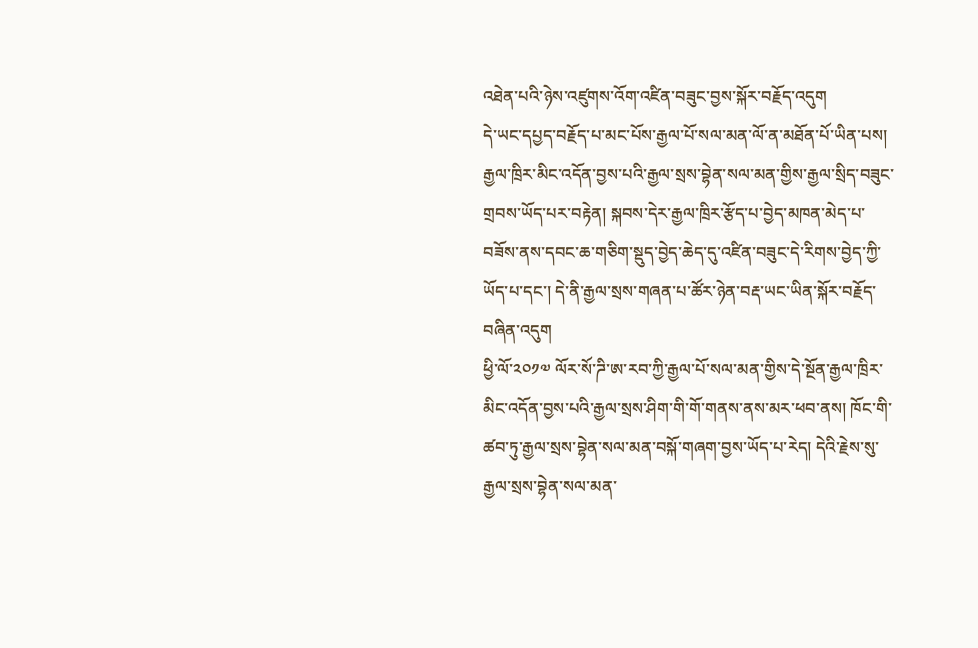འཐེན་པའི་ཉེས་འཛུགས་འོག་འཛིན་བཟུང་བྱས་སྐོར་བརྗོད་འདུག
དེ་ཡང་དཔྱད་བརྗོད་པ་མང་པོས་རྒྱལ་པོ་སལ་མན་ལོ་ན་མཐོན་པོ་ཡིན་པས། རྒྱལ་ཁྲིར་མིང་འདོན་བྱས་པའི་རྒྱལ་སྲས་བྷེན་སལ་མན་གྱིས་རྒྱལ་སྲིད་བཟུང་གྲབས་ཡོད་པར་བརྟེན། སྐབས་དེར་རྒྱལ་ཁྲིར་རྩོད་པ་བྱེད་མཁན་མེད་པ་བཟོས་ནས་དབང་ཆ་གཅིག་སྡུད་བྱེད་ཆེད་དུ་འཛིན་བཟུང་དེ་རིགས་བྱེད་ཀྱི་ཡོད་པ་དང་། དེ་ནི་རྒྱལ་སྲས་གཞན་པ་ཚོར་ཉེན་བརྡ་ཡང་ཡིན་སྐོར་བརྗོད་བཞིན་འདུག
ཕྱི་ལོ་༢༠༡༧ ལོར་སོ་ཌི་ཨ་རབ་ཀྱི་རྒྱལ་པོ་སལ་མན་གྱིས་དེ་སྔོན་རྒྱལ་ཁྲིར་མིང་འདོན་བྱས་པའི་རྒྱལ་སྲས་ཤིག་གི་གོ་གནས་ནས་མར་ཕབ་ནས། ཁོང་གི་ཚབ་ཏུ་རྒྱལ་སྲས་བྷེན་སལ་མན་བསྐོ་གཞག་བྱས་ཡོད་པ་རེད། དེའི་རྗེས་སུ་རྒྱལ་སྲས་བྷེན་སལ་མན་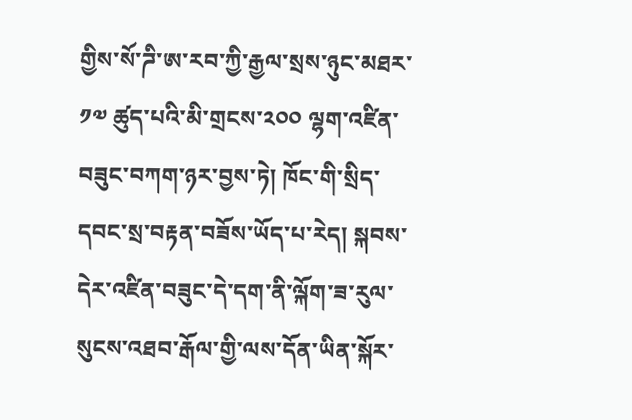གྱིས་སོ་ཌི་ཨ་རབ་ཀྱི་རྒྱལ་སྲས་ཉུང་མཐར་༡༧ ཚུད་པའི་མི་གྲངས་༢༠༠ ལྷག་འཛིན་བཟུང་བཀག་ཉར་བྱས་ཏེ། ཁོང་གི་སྲིད་དབང་སྲ་བརྟན་བཟོས་ཡོད་པ་རེད། སྐབས་དེར་འཛིན་བཟུང་དེ་དག་ནི་ལྐོག་ཟ་རུལ་སུངས་འཐབ་རྒོལ་གྱི་ལས་དོན་ཡིན་སྐོར་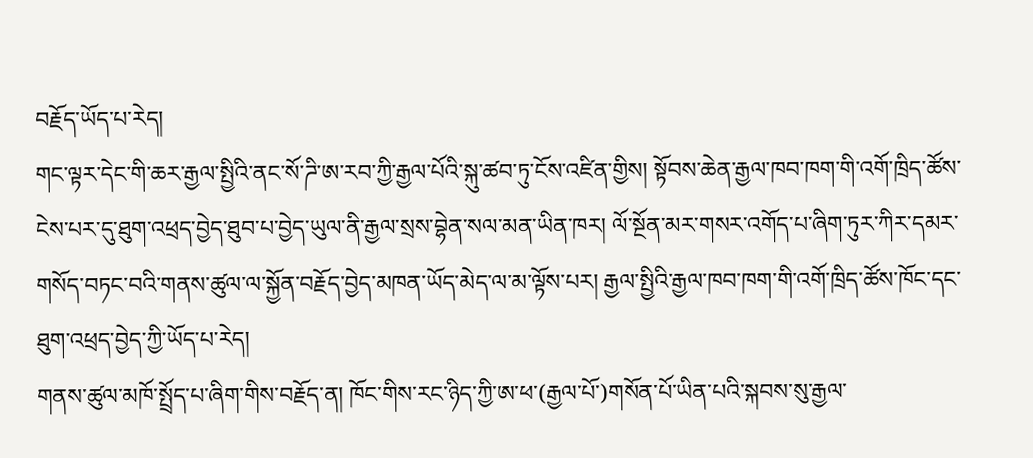བརྗོད་ཡོད་པ་རེད།
གང་ལྟར་དེང་གི་ཆར་རྒྱལ་སྤྱིའི་ནང་སོ་ཌི་ཨ་རབ་ཀྱི་རྒྱལ་པོའི་སྐུ་ཚབ་ཏུ་ངོས་འཛིན་གྱིས། སྟོབས་ཆེན་རྒྱལ་ཁབ་ཁག་གི་འགོ་ཁྲིད་ཚོས་ངེས་པར་དུ་ཐུག་འཕྲད་བྱེད་ཐུབ་པ་བྱེད་ཡུལ་ནི་རྒྱལ་སྲས་བྷེན་སལ་མན་ཡིན་ཁར། ལོ་སྔོན་མར་གསར་འགོད་པ་ཞིག་ཏུར་ཀིར་དམར་གསོད་བཏང་བའི་གནས་ཚུལ་ལ་སྐྱོན་བརྗོད་བྱེད་མཁན་ཡོད་མེད་ལ་མ་ལྟོས་པར། རྒྱལ་སྤྱིའི་རྒྱལ་ཁབ་ཁག་གི་འགོ་ཁྲིད་ཚོས་ཁོང་དང་ཐུག་འཕྲད་བྱེད་ཀྱི་ཡོད་པ་རེད།
གནས་ཚུལ་མཁོ་སྤྲོད་པ་ཞིག་གིས་བརྗོད་ན། ཁོང་གིས་རང་ཉིད་ཀྱི་ཨ་ཕ་(རྒྱལ་པོ་)གསོན་པོ་ཡིན་པའི་སྐབས་སུ་རྒྱལ་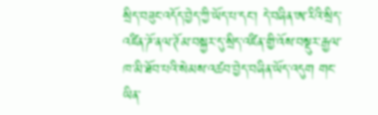སྲིད་བཟུང་འདོད་བྱེད་ཀྱི་ཡོད་པ་དང་། དེ་བཞིན་ཨ་རིའི་སྲིད་འཛིན་ཌོ་ནལ་ཊོམ་བསྐྱར་དུ་སྲིད་འཛིན་གྱི་འོས་བསྡུར་རྒྱལ་ཁ་མི་ཐོབ་པའི་སེམས་འཚབ་བྱེད་བཞིན་ཡོད་འདུག གང་ཡིན་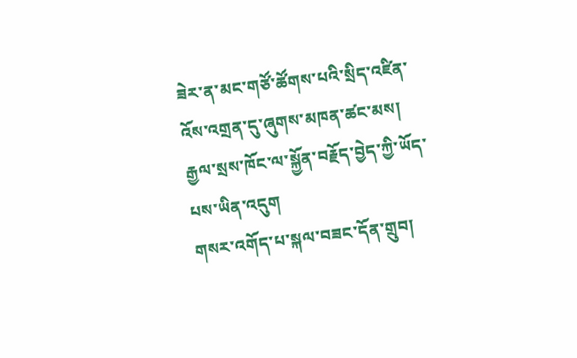ཟེར་ན་མང་གཙོ་ཚོགས་པའི་སྲིད་འཛིན་འོས་འགྲན་དུ་ཞུགས་མཁན་ཚང་མས། རྒྱལ་སྲས་ཁོང་ལ་སྐྱོན་བརྗོད་བྱེད་ཀྱི་ཡོད་པས་ཡིན་འདུག
གསར་འགོད་པ་སྐལ་བཟང་དོན་གྲུབ།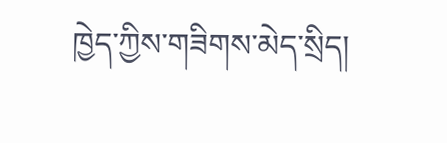ཁྱེད་ཀྱིས་གཟིགས་མེད་སྲིད།